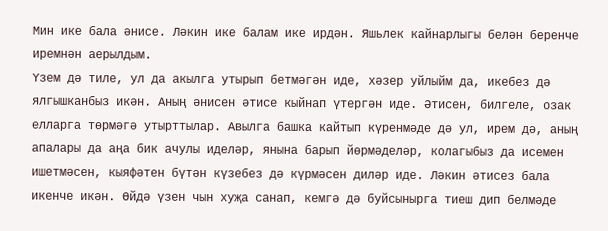Мин ике бала әнисе. Ләкин ике балам ике ирдән. Яшьлек кайнарлыгы белән беренче иремнән аерылдым.
Үзем дә тиле, ул да акылга утырып бетмәгән иде, хәзер уйлыйм да, икебез дә ялгышканбыз икән. Аның әнисен әтисе кыйнап үтергән иде. Әтисен, билгеле, озак елларга төрмәгә утырттылар. Авылга башка кайтып күренмәде дә ул, ирем дә, аның апалары да аңа бик ачулы иделәр, янына барып йөрмәделәр, колагыбыз да исемен ишетмәсен, кыяфәтен бүтән күзебез дә күрмәсен диләр иде. Ләкин әтисез бала икенче икән. Өйдә үзен чын хуҗа санап, кемгә дә буйсынырга тиеш дип белмәде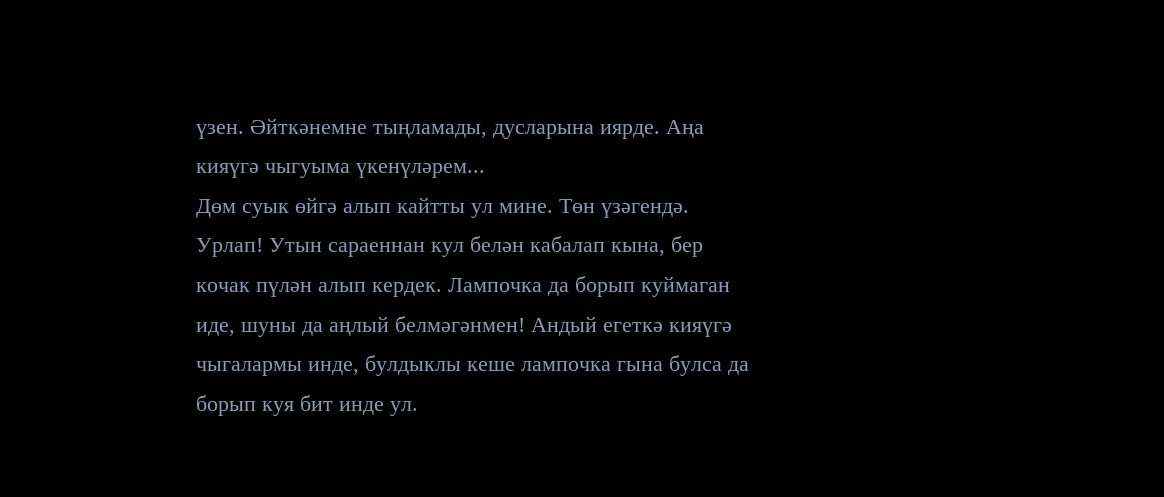үзен. Әйткәнемне тыңламады, дусларына иярде. Аңа кияүгә чыгуыма үкенүләрем...
Дөм суык өйгә алып кайтты ул мине. Төн үзәгендә. Урлап! Утын сараеннан кул белән кабалап кына, бер кочак пүлән алып кердек. Лампочка да борып куймаган иде, шуны да аңлый белмәгәнмен! Андый егеткә кияүгә чыгалармы инде, булдыклы кеше лампочка гына булса да борып куя бит инде ул.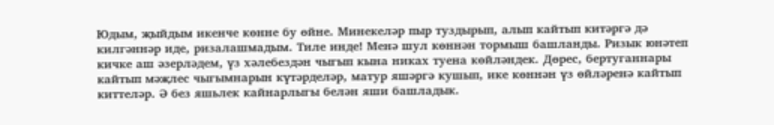Юдым, җыйдым икенче көнне бу өйне. Минекеләр пыр туздырып, алып кайтып китәргә дә килгәннәр иде, ризалашмадым. Тиле инде! Менә шул көннән тормыш башланды. Ризык юнәтеп кичке аш әзерләдем, үз хәлебездән чыгып кына никах туена көйләндек. Дөрес, бертуганнары кайтып мәҗлес чыгымнарын күтәрделәр, матур яшәргә кушып, ике көннән үз өйләренә кайтып киттеләр. Ә без яшьлек кайнарлыгы белән яши башладык.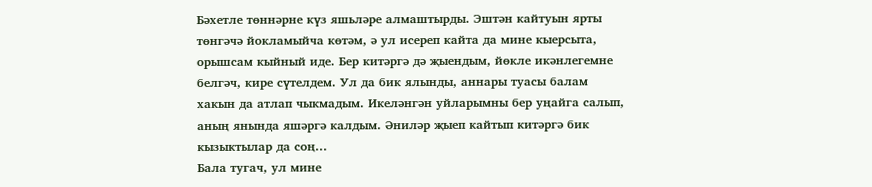Бәхетле төннәрне күз яшьләре алмаштырды. Эштән кайтуын ярты төнгәчә йокламыйча көтәм, ә ул исереп кайта да мине кыерсыта, орышсам кыйный иде. Бер китәргә дә җыендым, йөкле икәнлегемне белгәч, кире сүтелдем. Ул да бик ялынды, аннары туасы балам хакын да атлап чыкмадым. Икеләнгән уйларымны бер уңайга салып, аның янында яшәргә калдым. Әниләр җыеп кайтып китәргә бик кызыктылар да соң...
Бала тугач, ул мине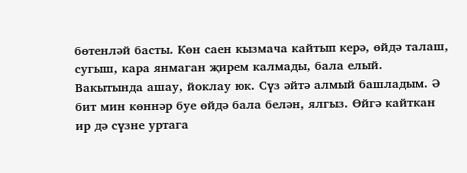бөтенләй басты. Көн саен кызмача кайтып керә, өйдә талаш, сугыш, кара янмаган җирем калмады, бала елый. Вакытында ашау, йоклау юк. Сүз әйтә алмый башладым. Ә бит мин көннәр буе өйдә бала белән, ялгыз. Өйгә кайткан ир дә сүзне уртага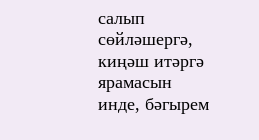салып сөйләшергә, киңәш итәргә ярамасын инде, бәгырем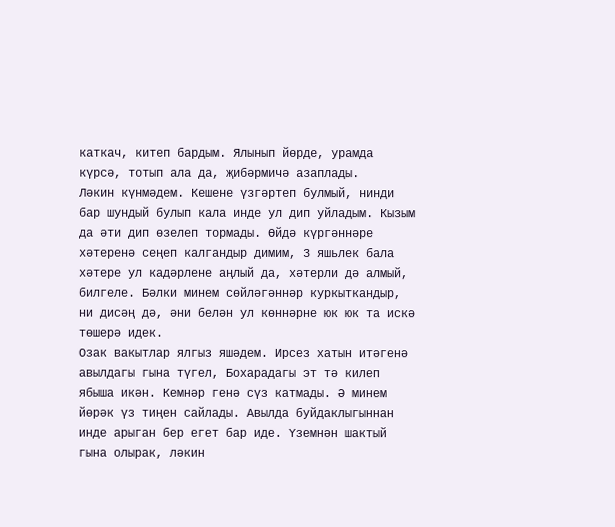каткач, китеп бардым. Ялынып йөрде, урамда күрсә, тотып ала да, җибәрмичә азаплады.
Ләкин күнмәдем. Кешене үзгәртеп булмый, нинди бар шундый булып кала инде ул дип уйладым. Кызым да әти дип өзелеп тормады. Өйдә күргәннәре хәтеренә сеңеп калгандыр димим, 3 яшьлек бала хәтере ул кадәрлене аңлый да, хәтерли дә алмый, билгеле. Бәлки минем сөйләгәннәр куркыткандыр, ни дисәң дә, әни белән ул көннәрне юк юк та искә төшерә идек.
Озак вакытлар ялгыз яшәдем. Ирсез хатын итәгенә авылдагы гына түгел, Бохарадагы эт тә килеп ябыша икән. Кемнәр генә сүз катмады. Ә минем йөрәк үз тиңен сайлады. Авылда буйдаклыгыннан инде арыган бер егет бар иде. Үземнән шактый гына олырак, ләкин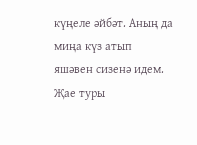күңеле әйбәт. Аның да миңа күз атып яшәвен сизенә идем. Җае туры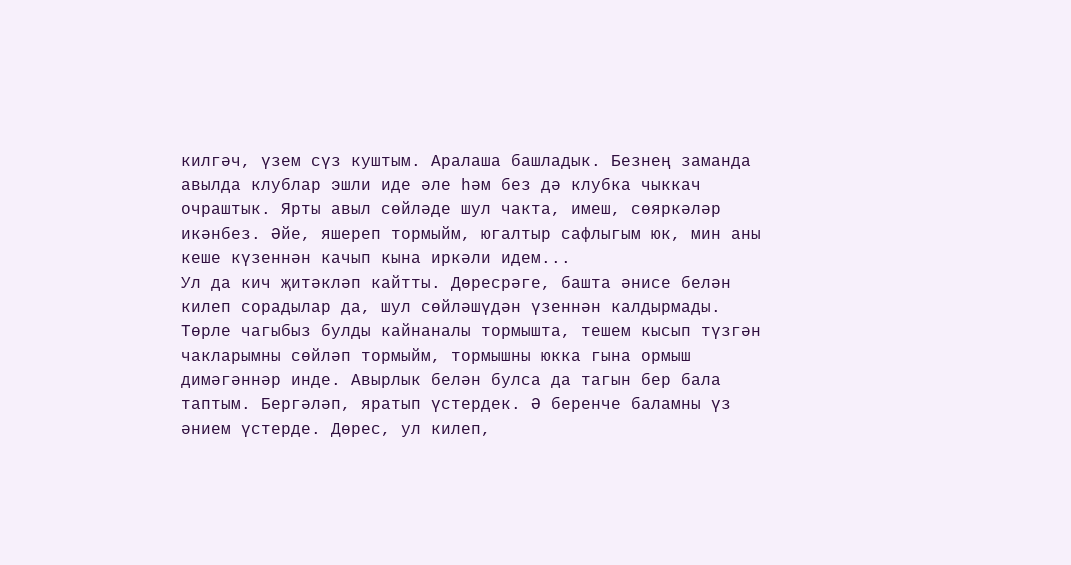килгәч, үзем сүз куштым. Аралаша башладык. Безнең заманда авылда клублар эшли иде әле һәм без дә клубка чыккач очраштык. Ярты авыл сөйләде шул чакта, имеш, сөяркәләр икәнбез. Әйе, яшереп тормыйм, югалтыр сафлыгым юк, мин аны кеше күзеннән качып кына иркәли идем...
Ул да кич җитәкләп кайтты. Дөресрәге, башта әнисе белән килеп сорадылар да, шул сөйләшүдән үзеннән калдырмады. Төрле чагыбыз булды кайнаналы тормышта, тешем кысып түзгән чакларымны сөйләп тормыйм, тормышны юкка гына ормыш димәгәннәр инде. Авырлык белән булса да тагын бер бала таптым. Бергәләп, яратып үстердек. Ә беренче баламны үз әнием үстерде. Дөрес, ул килеп,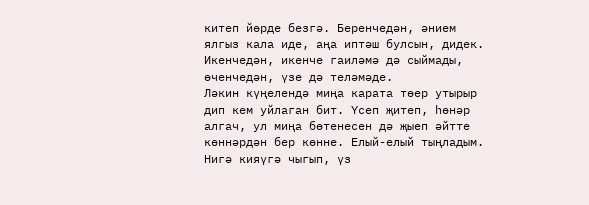китеп йөрде безгә. Беренчедән, әнием ялгыз кала иде, аңа иптәш булсын, дидек. Икенчедән, икенче гаиләмә дә сыймады, өченчедән, үзе дә теләмәде.
Ләкин күңелендә миңа карата төер утырыр дип кем уйлаган бит. Үсеп җитеп, һөнәр алгач, ул миңа бөтенесен дә җыеп әйтте көннәрдән бер көнне. Елый-елый тыңладым. Нигә кияүгә чыгып, үз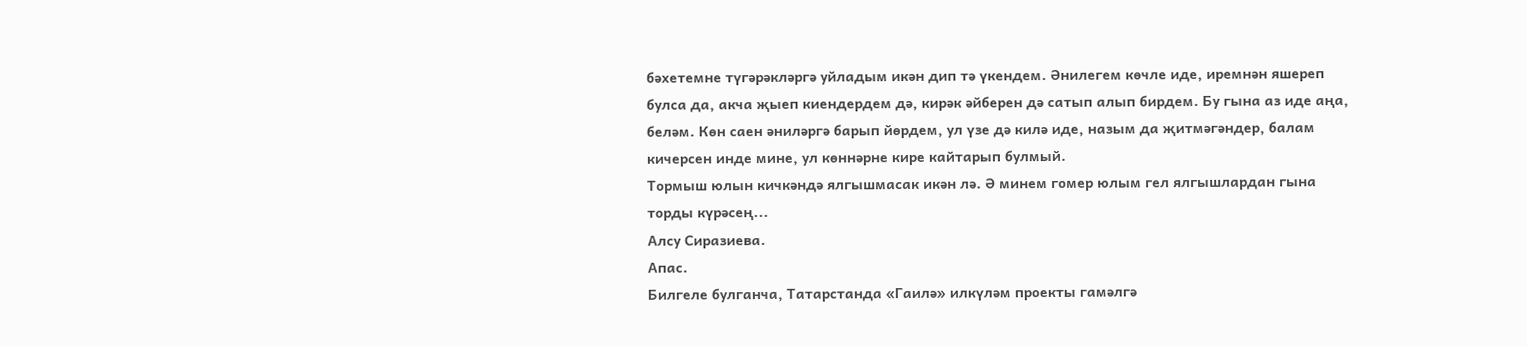бәхетемне түгәрәкләргә уйладым икән дип тә үкендем. Әнилегем көчле иде, иремнән яшереп булса да, акча җыеп киендердем дә, кирәк әйберен дә сатып алып бирдем. Бу гына аз иде аңа, беләм. Көн саен әниләргә барып йөрдем, ул үзе дә килә иде, назым да җитмәгәндер, балам кичерсен инде мине, ул көннәрне кире кайтарып булмый.
Тормыш юлын кичкәндә ялгышмасак икән лә. Ә минем гомер юлым гел ялгышлардан гына торды күрәсең...
Алсу Сиразиева.
Апас.
Билгеле булганча, Татарстанда «Гаилә» илкүләм проекты гамәлгә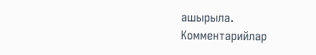ашырыла.
Комментарийлар